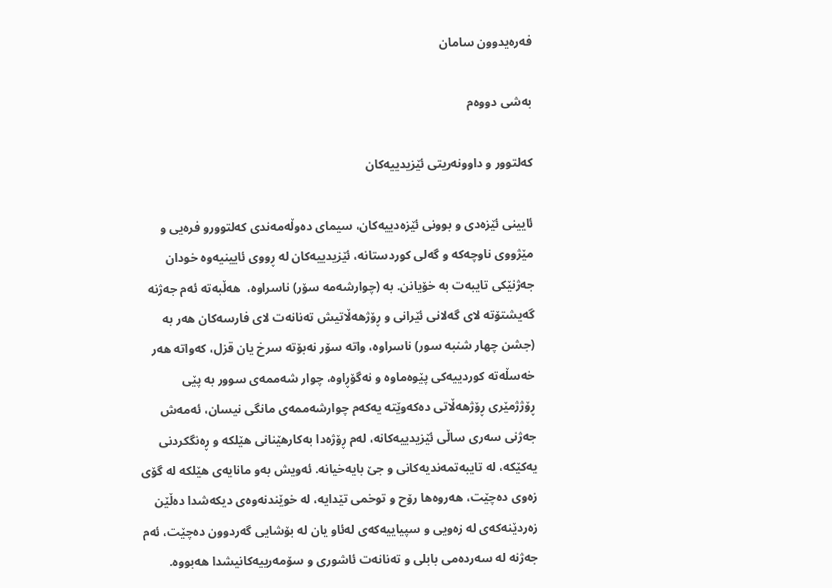فەرەیدوون سامان

بەشی دووەم

کەلتوور و داوونەریتی ئێزیدییەکان

ئایینی ئێزەدی و بوونی ئێزەدییەکان، سیمای دەوڵەمەندی کەلتوورو فرەیی و مێژووی ناوچەکە و گەلی کوردستانە، ئێزیدییەکان لە ڕووی ئایینیەوە خودان جەژنێکی تایبەت بە خۆیانن. بە (چوارشەمە سۆر) ناسراوە،  هەڵبەتە ئەم جەژنە گەیشتۆتە لای گەلانی ئێرانی و ڕۆژهەڵاتیش تەنانەت لای فارسەکان هەر بە (جشن چهار شنبە سور) ناسراوە، واتە سۆر نەبۆتە سرخ یان قزل، کەواتە هەر خەسڵەتە کوردییەکی پێوەماوە و نەگۆڕاوە، چوار شەممەی سوور بە پێی ڕۆژژمێری ڕۆژھەڵاتی دەکەوێتە یەکەم چوارشەممەی مانگی نیسان، ئەمەش جەژنی سەری ساڵی ئێزیدییەکانە، لەم ڕۆژەدا بەکارھێنانی ھێلکە و ڕەنگکردنی یەکێکە، لە تایبەتمەندیەکانی و جێ بایەخیانە. ئەویش بەو مانایەی ھێلکە لە گۆی زەوی دەچێت، ھەروەھا رۆح و توخمی تێدایە، لە خوێندنەوەی دیکەشدا دەڵێن زەردێنەکەی لە زەویی و سپیاییەکەی لەئاو یان لە بۆشایی گەردوون دەچێت، ئەم جەژنە لە سەردەمی بابلی و تەنانەت ئاشوری و سۆمەرییەکانیشدا ھەبووە.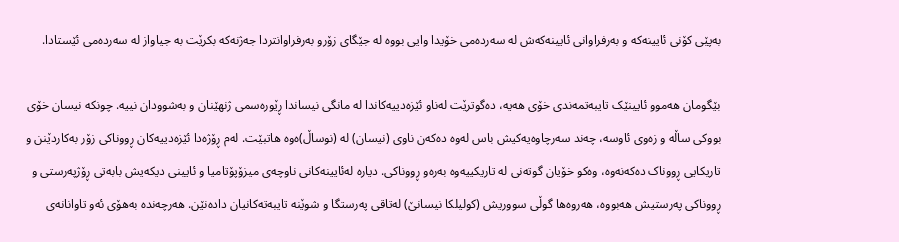بەپێی کۆنی ئایینەکە و بەرفراوانی ئایینەکەش لە سەردەمی خۆیدا وایی بووە لە جێگای زۆرو بەرفراوانتردا جەژنەکە بکرێت بە جیاواز لە سەردەمی ئێستادا.

بێگومان ھەموو ئایینێک تایبەتمەندی خۆی ھەیە، دەگوترێت لەناو ئێزەدییەکاندا لە مانگی نیساندا ڕێورەسمی ژنھێنان و بەشوودان نییە. چونکە نیسان خۆی بووکی ساڵە و زەوی ئاوسە، چەند سەرچاوەیەکیش باس لەوە دەکەن ناوی (نیسان) لە (نوساڵ)ەوە ھاتبێت. لەم ڕۆژەدا ئێزەدییەکان ڕووناکی زۆر بەکاردێنن و تاریکایی ڕووناک دەکەنەوە، وەکو خۆیان گوتەنی لە تاریکییەوە بەرەو ڕووناکی. دیارە لەئایینەکانی ناوچەی میزۆپۆتامیا و ئایینی دیکەیش بابەتی ڕۆژپەرستی و ڕووناکی پەرستیش ھەبووە، ھەروەھا گوڵی سووریش (کولیلکا نیسانێ) لەتاقی پەرستگا و شوێنە تایبەتەکانیان دادەنێن. ھەرچەندە بەھۆی ئەو تاوانانەی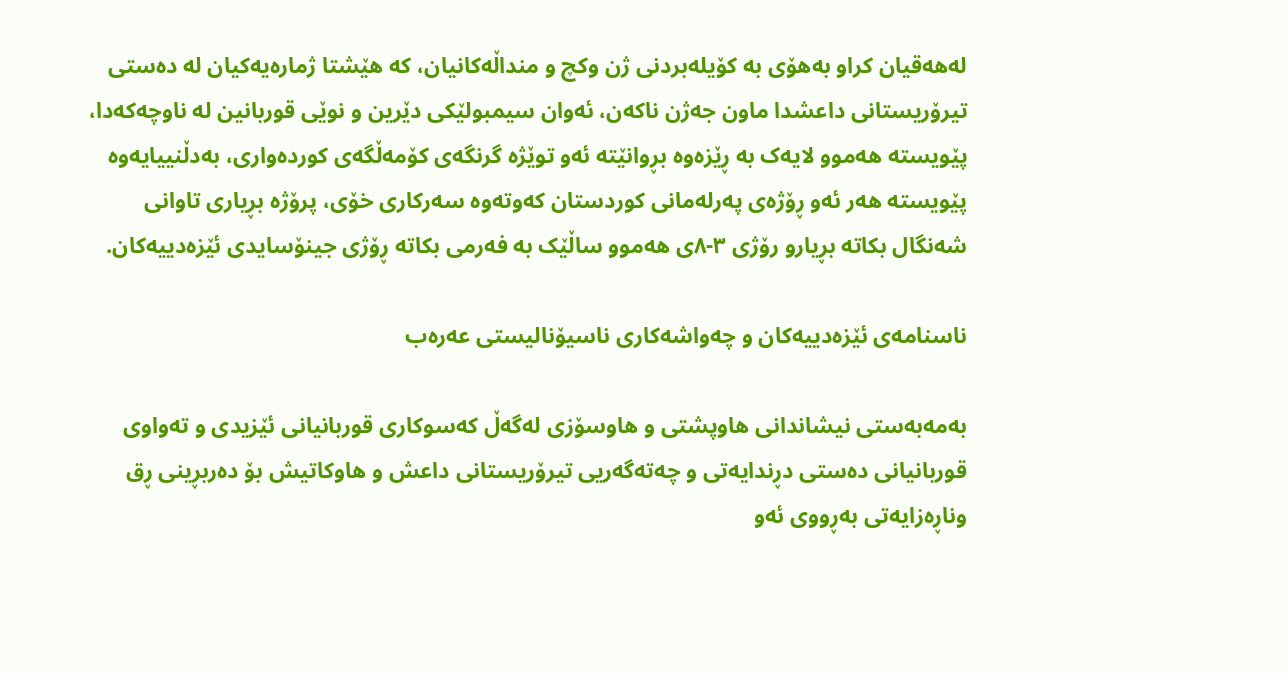لەھەقیان کراو بەھۆی بە کۆیلەبردنی ژن وکچ و منداڵەکانیان، کە ھێشتا ژمارەیەکیان لە دەستی تیرۆریستانی داعشدا ماون جەژن ناکەن، ئەوان سیمبولێکی دێرین و نوێی قوربانین لە ناوچەکەدا، پێویستە ھەموو لایەک بە ڕێزەوە بڕوانێتە ئەو توێژە گرنگەی کۆمەڵگەی کوردەواری، بەدڵنییایەوە پێویستە ھەر ئەو ڕۆژەی پەرلەمانی کوردستان کەوتەوە سەرکاری خۆی، پرۆژە بڕیاری تاوانی شەنگال بکاتە بڕیارو رۆژی ٣-٨ی ھەموو ساڵێک بە فەرمی بکاتە ڕۆژی جینۆسایدی ئێزەدییەکان.

ناسنامەی ئێزەدییەکان و چەواشەکاری ناسیۆنالیستی عەرەب

بەمەبەستی نیشاندانی ھاوپشتی و ھاوسۆزی لەگەڵ کەسوکاری قوربانیانی ئێزیدی و تەواوی قوربانیانی دەستی دڕندایەتی و چەتەگەریی تیرۆریستانی داعش و ھاوکاتیش بۆ دەربڕینی ڕق وناڕەزایەتی بەڕووی ئەو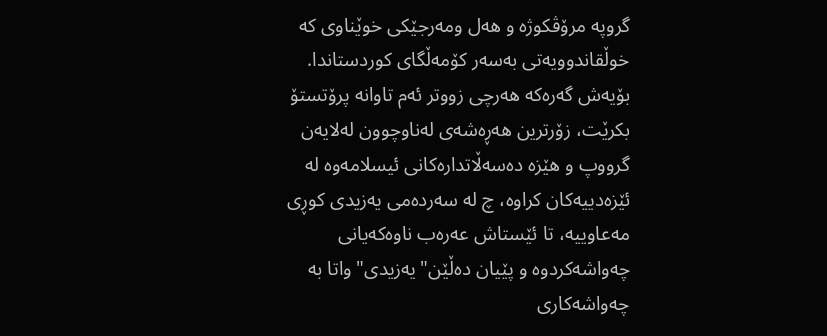گروپە مرۆڤکوژە و ھەل ومەرجێکی خوێناوی کە خوڵقاندوویەتی بەسەر کۆمەڵگای کوردستاندا. بۆیەش گەرەکە ھەرچی زووتر ئەم تاوانە پرۆتستۆ بکرێت، زۆرترین ھەڕەشەی لەناوچوون لەلایەن گرووپ و هێزە دەسەڵاتدارەکانی ئیسلامەوە لە ئێزەدییەکان کراوە، چ لە سەردەمی یەزیدی کوڕی مەعاوییە، تا ئێستاش عەرەب ناوەکەیانی چەواشەکردوە و پێیان دەڵێن"یەزیدی" واتا بە چەواشەکاری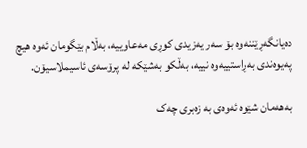دەیانگەڕێننەوە بۆ سەر یەزیدی کوڕی مەعاوییە، بەڵام بێگومان ئەوە ھیچ پەیوەندی بەڕاستییەوە نییە، بەڵکو بەشێکە لە پرۆسەی ئاسیملاسیۆن.

بەھەمان شێوە ئەوەی بە زەبری چەک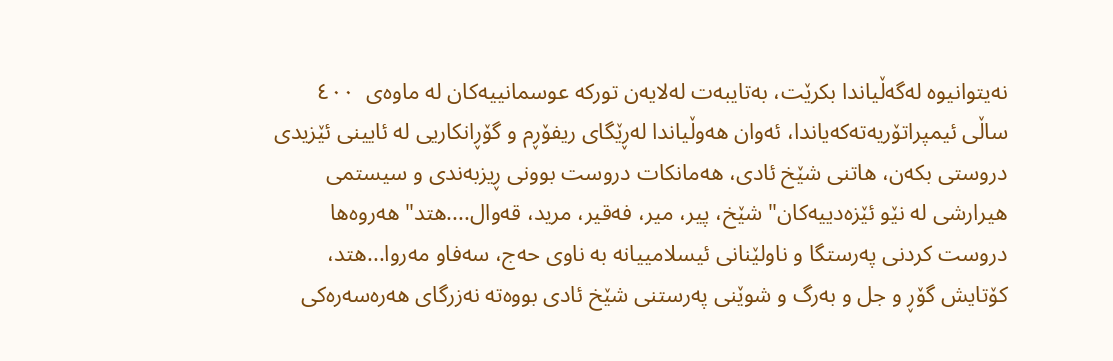نەیتوانیوە لەگەڵیاندا بکرێت، بەتایبەت لەلایەن تورکە عوسمانییەکان لە ماوەی  ٤٠٠ ساڵی ئیمپراتۆریەتەکەیاندا، ئەوان ھەوڵیاندا لەڕێگای ریفۆڕم و گۆڕانکاریی لە ئایینی ئێزیدی دروستی بکەن، ھاتنی شێخ ئادی، ھەمانکات دروست بوونی ڕیزبەندی و سیستمی ھیرارشی لە نێو ئێزەدییەکان" شێخ، پیر، میر، فەقیر، مرید، قەوال....ھتد" ھەروەھا دروست کردنی پەرستگا و ناولێنانی ئیسلامییانە بە ناوی حەج، سەفاو مەروا...ھتد، کۆتایش گۆڕ و جل و بەرگ و شوێنی پەرستنی شێخ ئادی بووەتە نەزر‌گای ھەرەسەرەکی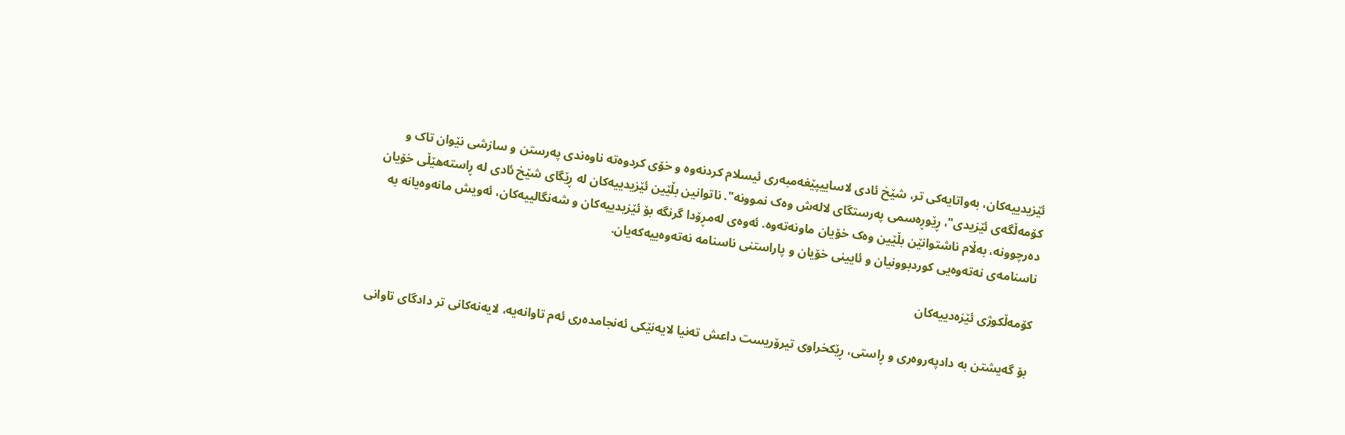ئێزیدییەکان، بەواتایەکی تر، شێخ ئادی لاساییپێغەمبەری ئیسلام کردنەوە ‌و خۆی کردوەتە ناوەندی پەرستن و سازشی نێوان تاک و کۆمەڵگەی ئێزیدی"، ڕێوڕەسمی پەرستگای لالەش وەک نموونە". ناتوانین بڵێین ئێزیدییەکان لە ڕێگای شێخ ئادی لە ڕاستەھێڵی خۆیان دەرچوونە، بەڵام ناشتوانێن بڵێین وەک خۆیان ماونەتەوە. ئەوەی لەمڕۆدا گرنگە بۆ ئێزیدییەکان و شەنگالییەکان، ئەویش مانەوەیانە بە ناسنامەی نەتەوەیی کوردبوونیان و ئایینی خۆیان و پاراستنی ناسنامە نەتەوەییەکەیان.

کۆمەڵکوژی ئێزەدییەکان

بۆ گەیشتن بە دادپەروەری و ڕاستی، ڕێکخراوی تیرۆریست داعش تەنیا لایەنێکی ئەنجامدەری ئەم تاوانەیە، لایەنەکانی تر دادگای تاوانی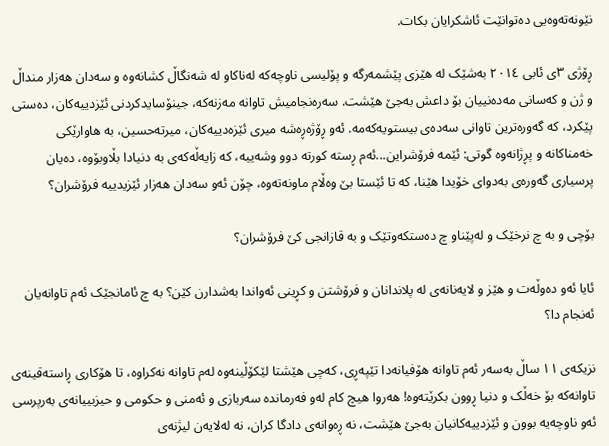نێونەتەوەیی دەتوانێت ئاشکرایان بکات.

ڕۆژی ٣ی ئابی ٢٠١٤ بەشێک لە ھێزی پێشمەرگە و پۆلیسی ناوچەکە لەناکاو لە شەنگاڵ کشانەوە و سەدان ھەزار منداڵ و ژن و کەسانی مەدەنییان بۆ داعش بەجێ ھێشت. سەرەنجامیش تاوانە مەزنەکە، جینۆسایدکردنی ئێزدییەکان، دەستی پێکرد، کە گەورەترین تاوانی سەدەی بیستویەکەمە. ئەو ڕۆژەڕەشە میری ئێزەدییەکان، میرتەحسین، بە ھاوارێکی خەمناکانە و پڕژانەوە گوتی: ئێمە فرۆشراین...ئەم ڕستە کورتە دوو وشەییە، کە زایەڵەکەی بە دنیادا بڵاوبۆوە، دەیان پرسیاری گەورەی بەدوای خۆیدا ھێنا، کە تا ئێستا بێ وەڵام ماونەتەوە، چۆن ئەو سەدان ھەزار ئێزیدییە فرۆشران؟

بۆچی و بە چ نرخێک و لەپێناو چ دەستکەوتێک و بە قازانجی کێ فرۆشران؟

ئایا ئەو دەوڵەت و ھێز و لایەنانەی لە پلاندانان و فرۆشتن و کڕینی ئەواندا بەشدارن کێن؟ بە چ ئامانجێک ئەم تاوانەیان ئەنجام دا؟

نزیکەی ١١ ساڵ بەسەر ئەم تاوانە هۆفیانەدا تێپەڕی، کەچی ھێشتا لێکۆڵینەوە لەم تاوانە نەکراوە، تا ھۆکاری ڕاستەقینەی تاوانەکە بۆ خەڵک و دنیا ڕوون بکرێتەوە! ھەروا ھیچ کام لەو فەرماندە سەربازی و ئەمنی و حکومی و حیزبییانەی بەرپرسی ئەو ناوچەیە بوون و ئێزدییەکانیان بەجێ ھێشت، نە ڕەوانەی دادگا کران، نە لەلایەن لیژنەی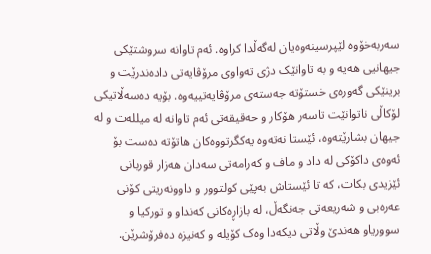سەربەخۆوە لێپرسینەوەیان لەگەڵدا کراوە. ئەم تاوانە سروشتێکی جیھانیی ھەیە و بە تاوانێک دژی تەواوی مرۆڤایەتی دادەندرێت و برینێکی گەورەی خستۆتە جەستەی مرۆڤایەتییەوە. بۆیە دەسەڵاتیکی لۆکاڵی ناتوانێت تاسەر ھۆکار و حەقیقەتی ئەم تاوانە لە میللەت و لە جیھان بشارێتەوە، ئێستا نەتەوە یەکگرتووەکان ھاتۆتە دەست بۆ ئەوەی داکۆکی لە داد و ماف و کەرامەتی سەدان ھەزار قوربانی  ئێزیدی بکات، کە تا ئێستاش بەپێی کولتوور و داوونەریتی کۆنی عەرەبی و شەریعەتی جەنگەڵ، لە بازاڕەکانی کەنداو و تورکیا و سووریاو ھەندێ وڵاتی دیکەدا وەک کۆیلە و کەنیزە دەفرۆشرێن.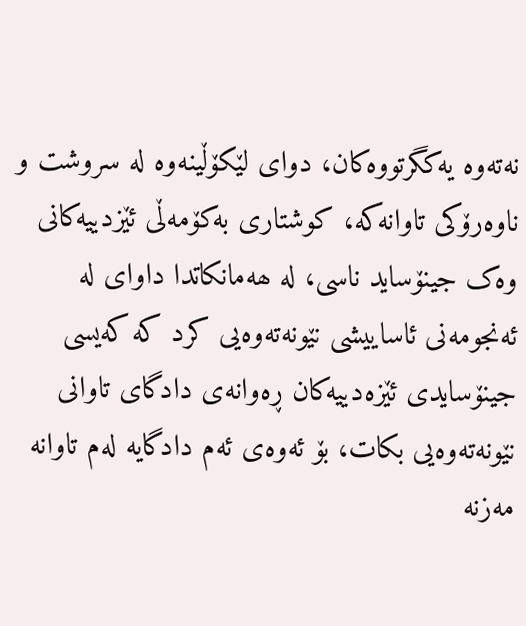نەتەوە یەکگرتووەکان، دوای لێکۆڵینەوە لە سروشت و ناوەرۆکی تاوانەکە، کوشتاری بەکۆمەڵی ئێزدییەکانی وەک جینۆساید ناسی، لە ھەمانکاتدا داوای لە ئەنجومەنی ئاساییشی نێونەتەوەیی کرد کە کەیسی جینۆسایدی ئێزەدییەکان ڕەوانەی دادگای تاوانی نێونەتەوەیی بکات، بۆ ئەوەی ئەم دادگایە لەم تاوانە مەزنە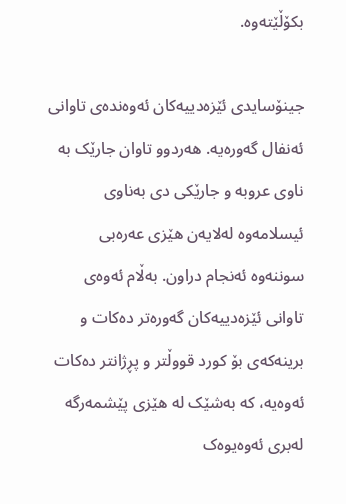بکۆڵێتەوە.

جینۆسایدی ئێزەدییەکان ئەوەندەی تاوانی ئەنفال گەورەیە. ھەردوو تاوان جارێک بە ناوی عروبە و جارێکی دی بەناوی ئیسلامەوە لەلایەن ھێزی عەرەبی سوننەوە ئەنجام دراون. بەڵام ئەوەی تاوانی ئێزەدییەکان گەورەتر دەکات و برینەکەی بۆ کورد قووڵتر و پڕژانتر دەکات ئەوەیە، کە بەشێک لە هێزی پێشمەرگە لەبری ئەوەیوەک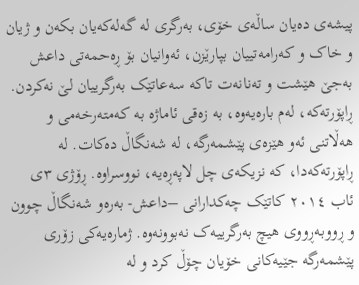پیشەی دەیان ساڵەی خۆی، بەرگری لە گەلەکەیان بکەن و ژیان و خاک و کەرامەتییان بپارێزن، ئەوانیان بۆ ڕەحمەتی داعش بەجێ ھێشت و تەنانەت تاکە سەعاتێک بەرگرییان لێ نەکردن. ڕاپۆرتەکە، لەم بارەیەوە، بە زەقی ئاماژە بە کەمتەرخەمی و ھەڵاتنی ئەو ھێزەی پێشمەرگە، لە شەنگاڵ دەکات. لە ڕاپۆرتەکەدا، کە نزیکەی چل لاپەڕەیە، نووسراوە. ڕۆژی ٣ی ئاب ٢٠١٤ کاتێک چەکدارانی –داعش- بەرەو شەنگاڵ چوون و ڕووبەڕووی ھیچ بەرگرییەک نەبوونەوە. ژمارەیەکی زۆری پێشمەرگە جێیەکانی خۆیان چۆڵ کرد و لە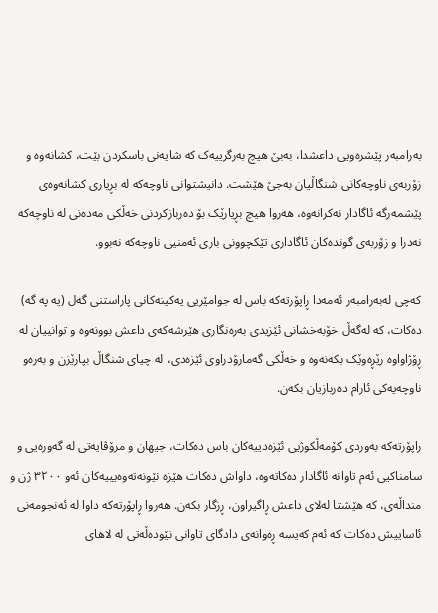بەرامبەر پێشرەویی داعشدا، بەبێ ھیچ بەرگرییەک کە شایەنی باسکردن بێت، کشانەوە و زۆربەی ناوچەکانی شنگاڵیان بەجێ ھێشت. دانیشتوانی ناوچەکە لە بڕیاری کشانەوەی پێشمەرگە ئاگادار نەکرانەوە، ھەروا ھیچ بڕیارێک بۆ دەربازکردنی خەڵکی مەدەنی لە ناوچەکە نەدرا و زۆربەی گوندەکان ئاگاداری تێکچوونی باری ئەمنیی ناوچەکە نەبوو.

کەچی لەبەرامبەر ئەمەدا ڕاپۆرتەکە باس لە جوامێریی یەکینەکانی پاراستنی گەل (یە پە گە) دەکات، کە لەگەڵ خۆبەخشانی ئێزیدی بەرەنگاری ھێرشەکەی داعش بوونەوە و توانییان لە ڕۆژاواوە رێڕەوێک بکەنەوە و خەڵکی گەمارۆدراوی ئێزەدی، لە چیای شنگاڵ بپارێزن و بەرەو ناوچەیەکی ئارام دەربازیان بکەن.

راپۆرتەکە بەوردی کۆمەڵکوژیی ئێزەدییەکان باس دەکات، جیھان و مرۆڤایەتی لە گەورەیی و سامناکیی ئەم تاوانە ئاگادار دەکاتەوە، داواش دەکات ھێزە نێونەتەوەیییەکان ئەو ٣٢٠٠ ژن و منداڵەی، کە ھێشتا لەلای داعش ڕاگیراون، ڕزگار بکەن. ھەروا ڕاپۆرتەکە داوا لە ئەنجومەنی ئاساییش دەکات کە ئەم کەیسە ڕەوانەی دادگای تاوانی نێودەڵەتی لە لاهای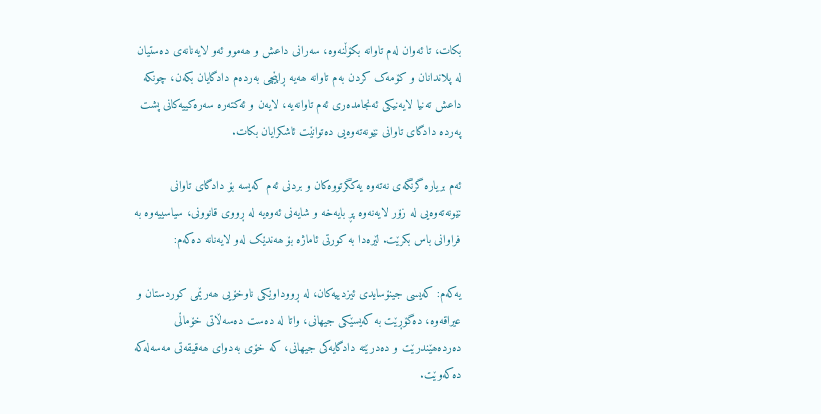بکات، تا ئەوان لەم تاوانە بکۆڵنەوە، سەرانی داعش و ھەموو ئەو لایەنانەی دەستیان لە پلاندانان و کۆمەک کردن بەم تاوانە ھەیە ڕاپێچی بەردەم دادگایان بکەن، چونکە داعش تەنیا لایەنیکی ئەنجامدەری ئەم تاوانەیە، لایەن و ئەکتەرە سەرەکییەکانی پشت پەردە دادگای تاوانی نێونەتەوەیی دەتوانێت ئاشکرایان بکات.

ئەم بریارە گرنگەی نەتەوە یەکگرتووەکان و بردنی ئەم کەیسە بۆ دادگای تاوانی نێونەتەوەیی لە زۆر لایەنەوە پڕ بایەخە و شایەنی ئەوەیە لە ڕووی قانوونی، سیاسییەوە بە فراوانی باس بکرێت. لێرەدا بە کورتی ئاماژە بۆ ھەندێک لەو لایەنانە دەکەم:

یەکەم: کەیسی جینۆسایدی ئیزدییەکان، لە ڕووداوێکی ناوخۆیی ھەرێمی کوردستان و عیراقەوە، دەگۆڕێت بە کەیسێکی جیھانی، واتا لە دەست دەسەڵاتی خۆماڵی دەردەھێندرێت و دەدرێتە دادگایەکی جیھانی، کە خۆی بەدوای ھەقیقەتی مەسەلەکە دەکەوێت.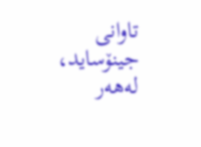تاوانی جینۆساید، لەھەر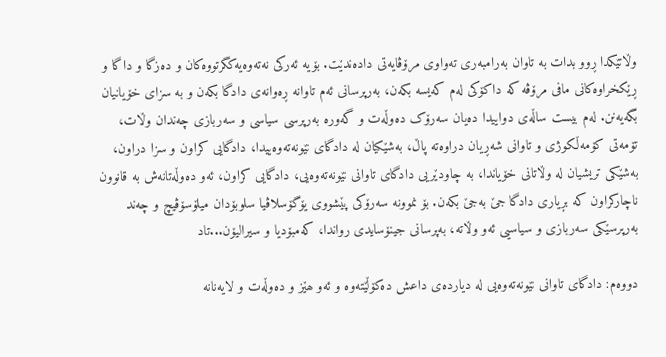وڵاتێکدا ڕوو بدات بە تاوان بەرامبەری تەواوی مرۆڤایەتی دادەندێت. بۆیە ئەرکی نەتەوەیەکگرتووەکان و دەزگا و داگا و ڕێکخراوەکانی مافی مرۆڤە کە داکۆکی لەم کەیسە بکەن، بەرپرسانی ئەم تاوانە ڕەوانەی دادگا بکەن و بە سزای خۆیانیان بگەیەنن. لەم بیست ساڵەی دواییدا دەیان سەرۆک دەوڵەت و گەورە بەرپرسی سیاسی و سەربازی چەندان وڵات، تۆمەتی کۆمەڵکوژی و تاوانی شەڕیان دراوەتە پاڵ، بەشێکیان لە دادگای نێونەتەوەییدا، دادگایی کراون و سزا دراون، بەشێکی تریشیان لە وڵاتانی خۆیاندا، بە چاودێریی دادگای تاوانی نێونەتەوەیی، دادگایی کراون، ئەو دەوڵەتانەش بە قانوون ناچارکراون کە بڕیاری دادگا جێ بەجێ بکەن. بۆ نموونە سەرۆکی پێشووی یۆگۆسلاڤیا سلوبۆدان میلۆسۆڤیچ و چەند بەرپرسێکی سەربازی و سیاسیی ئەو وڵاتە، بەپرسانی جینۆسایدی رواندا، کەمبۆدیا و سیرالیۆن...تاد

دووەم: دادگای تاوانی نێونەتەوەیی لە دیاردەی داعش دەکۆڵێتەوە و ئەو ھێز و دەوڵەت و لایەنانە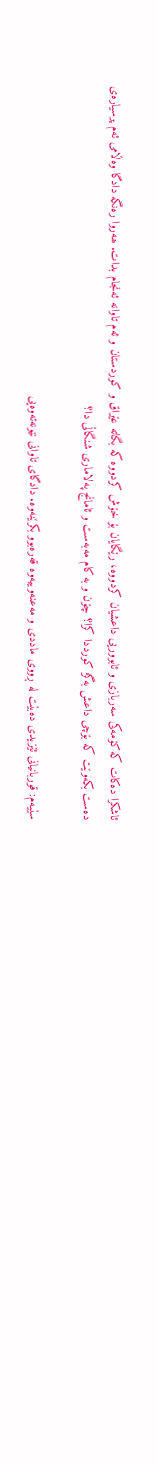ئاشکرا دەکات کە کۆمەکی سەربازی و ئابووریی داعشیان کردووە، رێگایان بۆ خۆش کردووە کە بگاتە عێراق و کوردستان و ئەم تاوانە ئەنجام بدات. ھەروا رەنگە دادگا وەڵامی ئەم پرسیارەی دەست بکەوێت کە بۆچی داعش بەگژ کورددا کرا؟ چۆن و بە کام مەبەست و ئامانج پەلاماری شنگاڵی دا؟

سێیەم: قوربانیانی ئێزیدی دەبێت لە ڕووی ماددی و مەعنەوییەوە قەرەبوو بکرێنەوە. دادگای تاوانی نێونەتەوەیی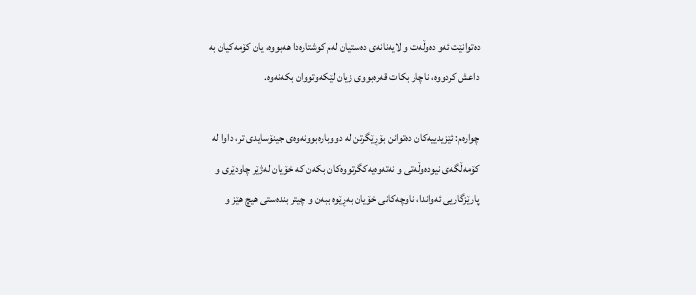دەتوانێت ئەو دەوڵەت و لایەنانەی دەستیان لەم کوشتارەدا ھەبووە، یان کۆمەکیان بە داعش کردووە، ناچار بکات قەرەبووی زیان لێکەوتووان بکەنەوە.

چوارەم: ئێزیدییەکان دەتوانن بۆڕێگرتن لە دووبارەبوونەوەی جینۆسایدی تر، داوا لە کۆمەڵگەی نیودەوڵەتی و نەتەوەیەکگرتووەکان بکەن کە خۆیان لەژێر چاودێری و پارێزگاریی ئەواندا، ناوچەکانی خۆیان بەڕێوە ببەن و چیتر بندەستی ھیچ ھێز و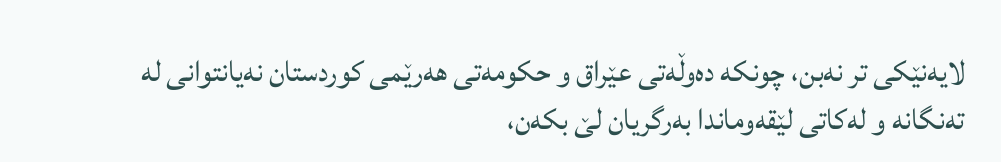لایەنێکی تر نەبن، چونکە دەوڵەتی عێراق و حکومەتی ھەرێمی کوردستان نەیانتوانی لە تەنگانە و لەکاتی لێقەوماندا بەرگریان لێ بکەن،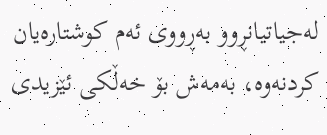لەجیاتیانڕوو بەڕووی ئەم کوشتارەیان کردنەوە، بەمەش بۆ خەڵکی ئێزیدی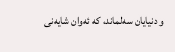و دنیایان سەلماند، کە ئەوان شایەنی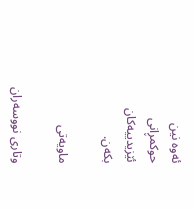ئەوە نین حوکمڕانی ئێزیدییەکان بکەن.

ماویەتی

وتاری نووسەران